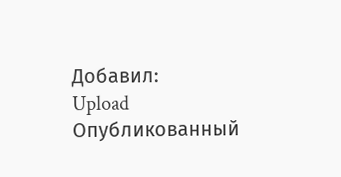Добавил:
Upload Опубликованный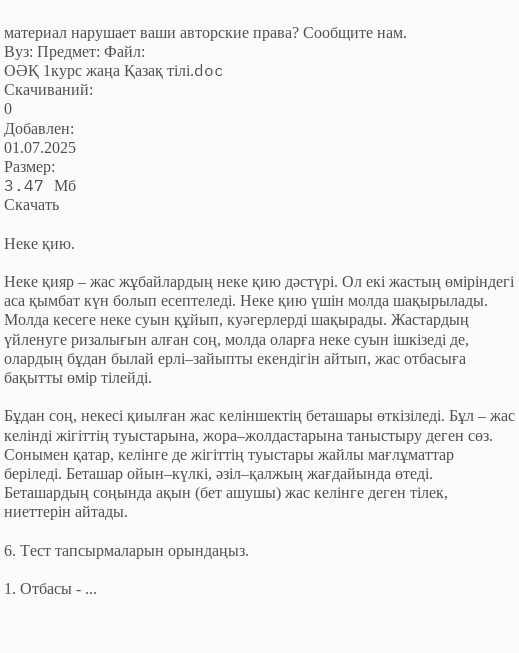материал нарушает ваши авторские права? Сообщите нам.
Вуз: Предмет: Файл:
ОӘҚ 1курс жаңа Қазақ тілі.doc
Скачиваний:
0
Добавлен:
01.07.2025
Размер:
3.47 Mб
Скачать

Неке қию.

Неке қияр – жас жұбайлардың неке қию дәстүрі. Ол екі жастың өміріндегі аса қымбат күн болып есептеледі. Неке қию үшін молда шақырылады. Молда кесеге неке суын құйып, куәгерлерді шақырады. Жастардың үйленуге ризалығын алған соң, молда оларға неке суын ішкізеді де, олардың бұдан былай ерлі–зайыпты екендігін айтып, жас отбасыға бақытты өмір тілейді.

Бұдан соң, некесі қиылған жас келіншектің беташары өткізіледі. Бұл – жас келінді жігіттің туыстарына, жора–жолдастарына таныстыру деген сөз. Сонымен қатар, келінге де жігіттің туыстары жайлы мағлұматтар беріледі. Беташар ойын–күлкі, әзіл–қалжың жағдайында өтеді. Беташардың соңында ақын (бет ашушы) жас келінге деген тілек, ниеттерін айтады.

6. Тест тапсырмаларын орындаңыз.

1. Отбасы - ...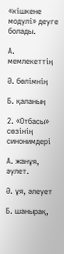«кішкене модулі» деуге болады.

А. мемлекеттің

Ә. бөлімнің

Б. қаланың

2. «Отбасы» сөзінің синонимдері

А. жанұя, әулет.

Ә. ұя, әлеует

Б. шанырақ,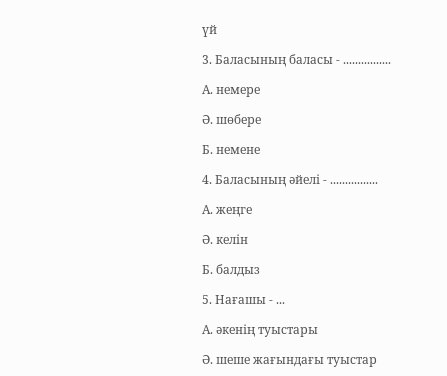үй

3. Баласының баласы - ................

А. немере

Ә. шөбере

Б. немене

4. Баласының әйелі - ................

А. жеңге

Ә. келін

Б. балдыз

5. Нағашы - ...

А. әкенің туыстары

Ә. шеше жағындағы туыстар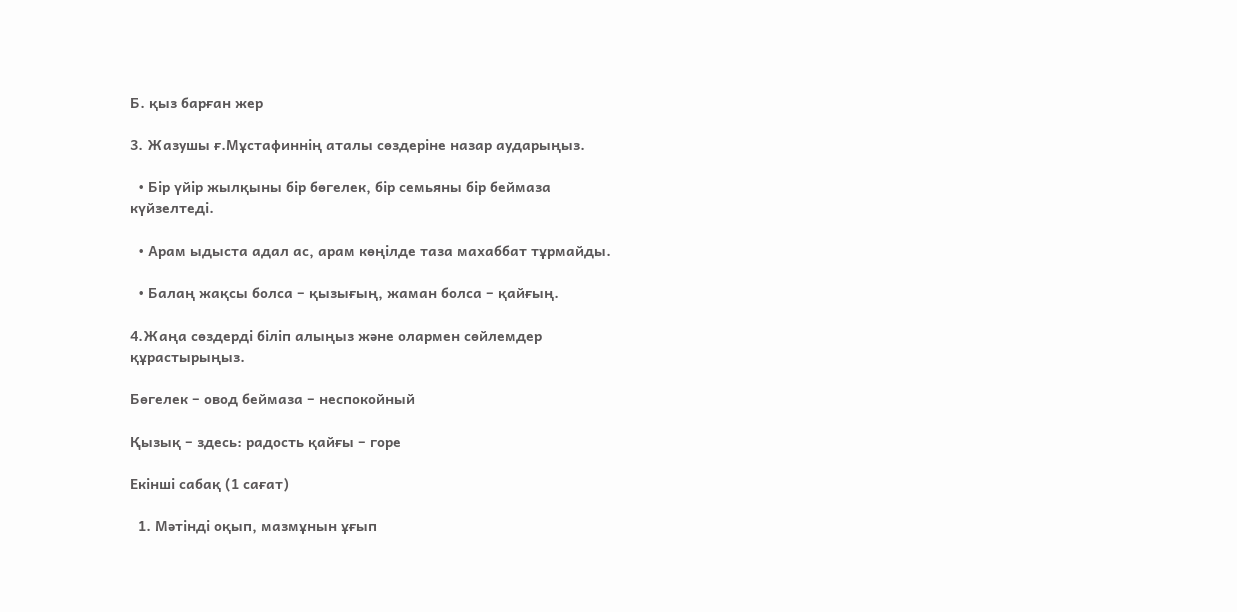Б. қыз барған жер

3. Жазушы ғ.Мұстафиннің аталы сөздеріне назар аударыңыз.

  • Бір үйір жылқыны бір бөгелек, бір семьяны бір беймаза күйзелтеді.

  • Арам ыдыста адал ас, арам көңілде таза махаббат тұрмайды.

  • Балаң жақсы болса – қызығың, жаман болса – қайғың.

4.Жаңа сөздерді біліп алыңыз және олармен сөйлемдер құрастырыңыз.

Бөгелек – овод беймаза – неспокойный

Қызық – здесь: радость қайғы – горе

Екінші сабақ (1 сағат)

  1. Мәтінді оқып, мазмұнын ұғып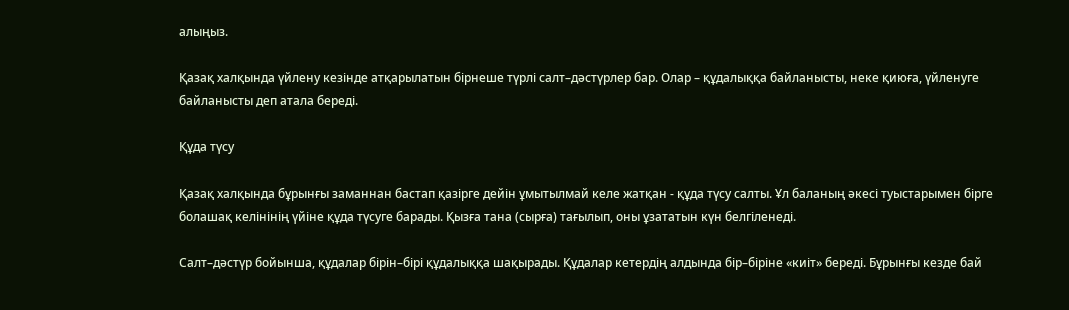алыңыз.

Қазақ халқында үйлену кезінде атқарылатын бірнеше түрлі салт–дәстүрлер бар. Олар – құдалыққа байланысты, неке қиюға, үйленуге байланысты деп атала береді.

Құда түсу

Қазақ халқында бұрынғы заманнан бастап қазірге дейін ұмытылмай келе жатқан - құда түсу салты. Ұл баланың әкесі туыстарымен бірге болашақ келінінің үйіне құда түсуге барады. Қызға тана (сырға) тағылып, оны ұзататын күн белгіленеді.

Салт–дәстүр бойынша, құдалар бірін–бірі құдалыққа шақырады. Құдалар кетердің алдында бір–біріне «киіт» береді. Бұрынғы кезде бай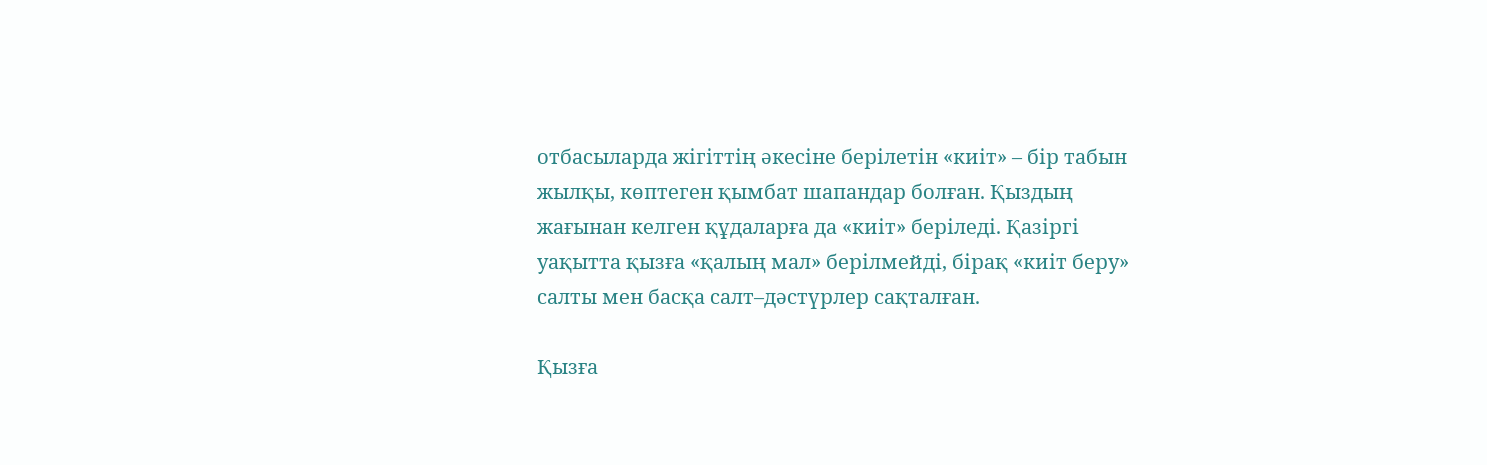отбасыларда жігіттің әкесіне берілетін «киіт» – бір табын жылқы, көптеген қымбат шапандар болған. Қыздың жағынан келген құдаларға да «киіт» беріледі. Қазіргі уақытта қызға «қалың мал» берілмейді, бірақ «киіт беру» салты мен басқа салт–дәстүрлер сақталған.

Қызға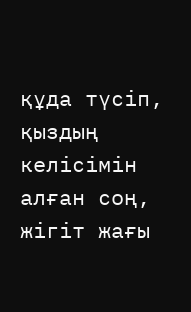құда түсіп, қыздың келісімін алған соң, жігіт жағы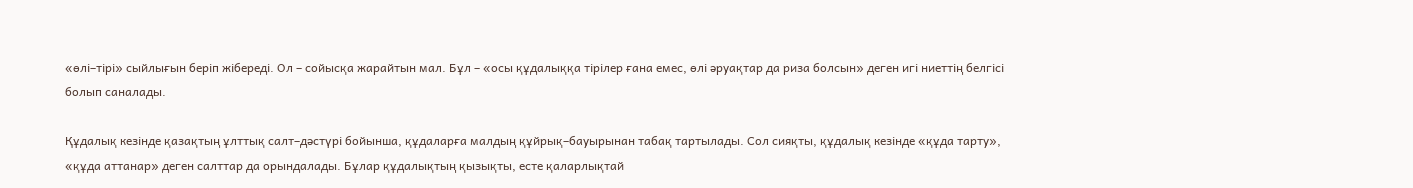«өлі–тірі» сыйлығын беріп жібереді. Ол – сойысқа жарайтын мал. Бұл – «осы құдалыққа тірілер ғана емес, өлі әруақтар да риза болсын» деген игі ниеттің белгісі болып саналады.

Құдалық кезінде қазақтың ұлттық салт–дәстүрі бойынша, құдаларға малдың құйрық–бауырынан табақ тартылады. Сол сияқты, құдалық кезінде «құда тарту», «құда аттанар» деген салттар да орындалады. Бұлар құдалықтың қызықты, есте қаларлықтай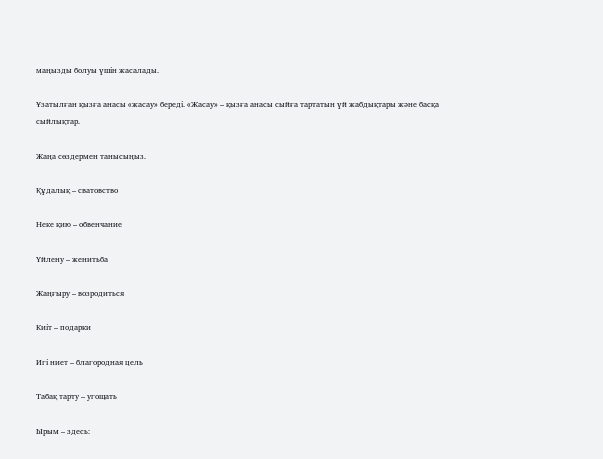маңызды болуы үшін жасалады.

Ұзатылған қызға анасы «жасау» береді. «Жасау» – қызға анасы сыйға тартатын үй жабдықтары және басқа сыйлықтар.

Жаңа сөздермен танысыңыз.

Құдалық – сватовство

Неке қию – обвенчание

Үйлену – женитьба

Жаңғыру – возродиться

Киіт – подарки

Игі ниет – благородная цель

Табақ тарту – угощать

Ырым – здесь: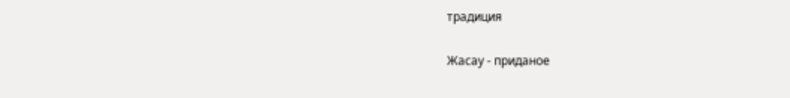традиция

Жасау - приданое